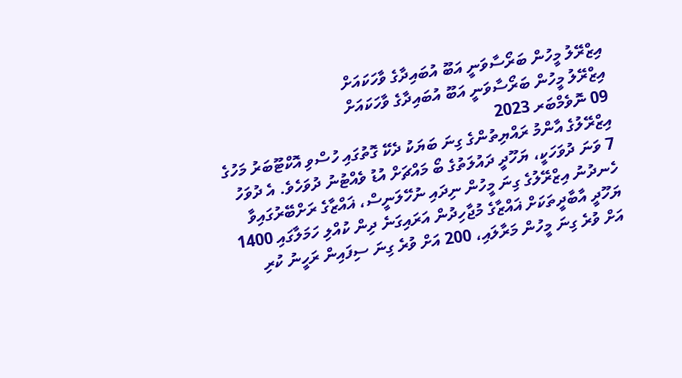އިޒްރޭލު މީހުން ބަރޯސާވަނީ އަބޫ އުބައިދާގެ ވާހަކައަށް
އިޒްރޭލު މީހުން ބަރޯސާވަނީ އަބޫ އުބައިދާގެ ވާހަކައަށް
09 ނޮވެމްބަރ 2023
އިޒްރޭލުގެ އާންމު ރައްޔިތުންގެ ގިނަ ބަޔަކު ދެކޭ ގޮތުގައި ހުސްވި އޮކްޓޫބަރު މަހުގެ 7 ވަނަ ދުވަހަކީ، ޔަހޫދީ ދައުލަތުގެ ބޯ މައްޗަށް އުޑު ވެއްޓުނު ދުވަހެވެ. އެ ދުވަހު ހެނދުނު އިޒްރޭލުގެ ގިނަ މީހުން ނިދައި ނުހޭލަނީސް، ޣައްޒާގެ ރަށްބޭރުގައިވާ ޔަހޫދީ އާބާދީތަކަށް ޣައްޒާގެ މުޖާހިދުން އަރައިގަނެ ދިން ކުއްލި ހަމަލާގައި 1400 އަށް ވުރެ ގިނަ މީހުން މަރާލައި، 200 އަށް ވުރެ ގިނަ ސިފައިން ރަހީނު ކުރި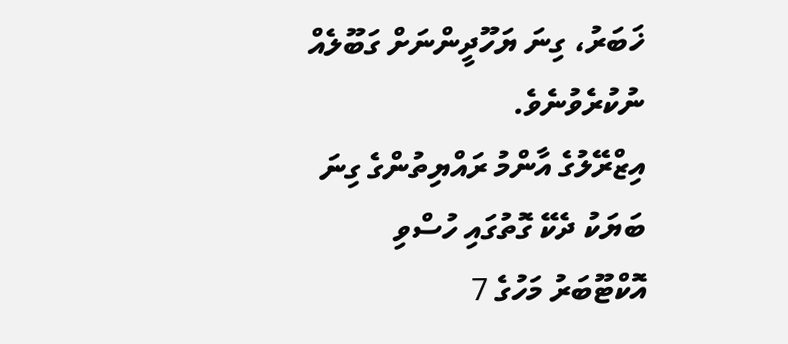ޚަބަރު، ގިނަ ޔަހޫދީންނަށް ގަބޫލެއް ނުކުރެވުނެވެ.
އިޒްރޭލުގެ އާންމު ރައްޔިތުންގެ ގިނަ ބަޔަކު ދެކޭ ގޮތުގައި ހުސްވި އޮކްޓޫބަރު މަހުގެ 7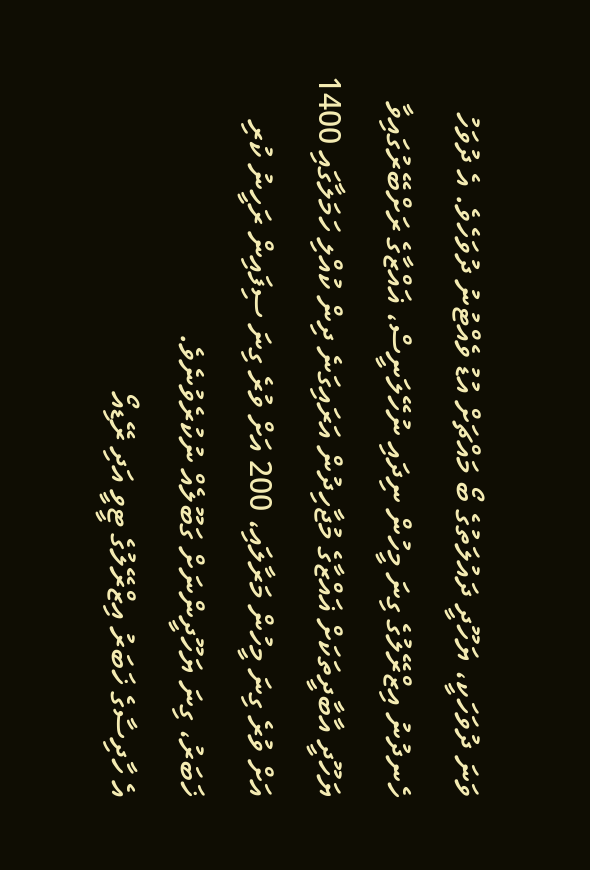ވަނަ ދުވަހަކީ، ޔަހޫދީ ދައުލަތުގެ ބޯ މައްޗަށް އުޑު ވެއްޓުނު ދުވަހެވެ. އެ ދުވަހު ހެނދުނު އިޒްރޭލުގެ ގިނަ މީހުން ނިދައި ނުހޭލަނީސް، ޣައްޒާގެ ރަށްބޭރުގައިވާ ޔަހޫދީ އާބާދީތަކަށް ޣައްޒާގެ މުޖާހިދުން އަރައިގަނެ ދިން ކުއްލި ހަމަލާގައި 1400 އަށް ވުރެ ގިނަ މީހުން މަރާލައި، 200 އަށް ވުރެ ގިނަ ސިފައިން ރަހީނު ކުރި ޚަބަރު، ގިނަ ޔަހޫދީންނަށް ގަބޫލެއް ނުކުރެވުނެވެ.
އެ ހާދިސާގެ ޚަބަރު އިޒްރޭލުގެ ޓީވީ އަދި ރޭޑިއޯ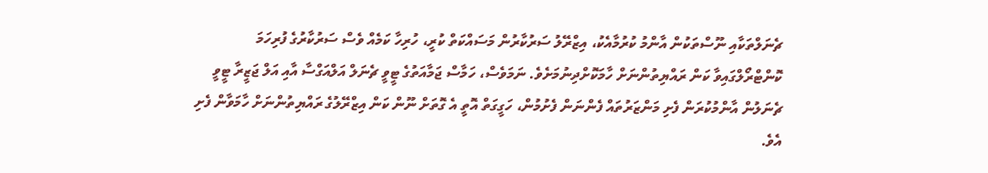ޗެނަލްތަކާއި ނޫސްތަކުން އާންމު ކުރުމާއެކު، އިޒްރޭލު ސަރުކާރުން މަސައްކަތް ކުރީ، ހުރިހާ ކަމެއް ވެސް ސަރުކާރުގެ ފުރިހަމަ ކޮންޓްރޯލްގައިވާ ކަން ރައްޔިތުންނަށް ހާމަކޮށްދިނުމަށެވެ. ނަމަވެސް، ހަމާސް ޖަމާއަތުގެ ޓީވީ ޗެނަލް އަލްއަގްސާ އާއި އަލް ޖަޒީރާ ޓީވީ ޗެނަލުން އާންމުކުރަން ފެށި މަންޒަރުތައް ފެންނަން ފެށުމުން، ހަގީގަތް އޮތީ އެ ގޮތަށް ނޫން ކަން އިޒްރޭލުގެ ރައްޔިތުންނަށް ހާމަވާން ފެށި އެވެ.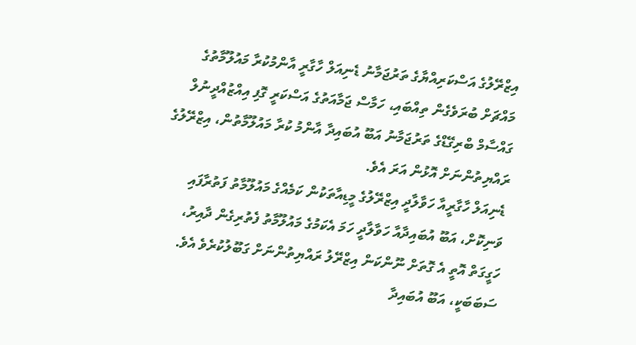އިޒްރޭލުގެ އަސްކަރިއްޔާގެ ތަރުޖަމާނު ޑެނިއަލް ހާގާރީ އާންމުކުރާ މައުލޫމާތުގެ މައްޗަށް ބުރަވެގެން ތިއްބައި، ހަމާސް ޖަމާއަތުގެ އަސްކަރީ ގޮފި އިއްޒުއްދީނުލް ގައްސާމް ބްރިގޭޑްގެ ތަރުޖަމާނު އަބޫ އުބައިދާ އާންމު ކުރާ މައުލޫމާތުން، އިޒްރޭލުގެ ރައްޔިތުންނަށް އޮޅުން އަރަ އެވެ.
ޑެނިއަލް ހާގާރީއާ ހަވާލާދީ އިޒްރޭލުގެ މީޑިއާތަކުން ކަމެއްގެ މައުލޫމާތު ފަތުރާފައި ވަނިކޮށް، އަބޫ އުބައިދާއާ ހަވާލާދީ ހަމަ އެކަމުގެ މައުލޫމާތު ފެތުރިގެން ދާއިރު، ހަގީގަތް އޮތީ އެ ގޮތަށް ނޫންކަން އިޒްރޭލު ރައްޔިތުންނަށް ގަބޫލުކުރެވެ އެވެ. ސަބަބަކީ، އަބޫ އުބައިދާ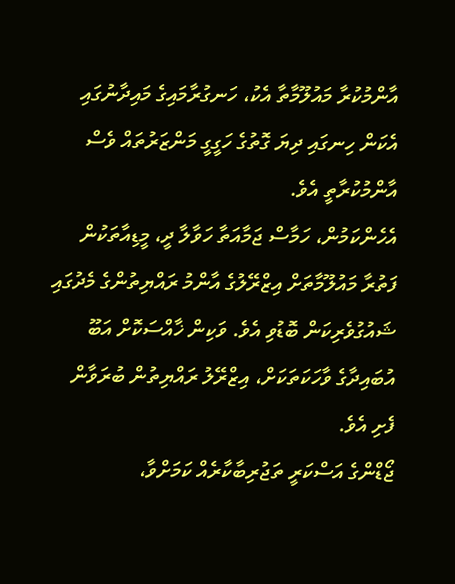އާންމުކުރާ މައުލޫމާތާ އެކު، ހަނގުރާމައިގެ މައިދާނުގައި އެކަން ހިނގައި ދިޔަ ގޮތުގެ ހަގީގީ މަންޒަރުތައް ވެސް އާންމުކުރާތީ އެވެ.
އެހެންކަމުން، ހަމާސް ޖަމާއަތާ ހަވާލާ ދީ، މީޑިއާތަކުން ފަތުރާ މައުލޫމާތަށް އިޒްރޭލުގެ އާންމު ރައްޔިތުންގެ މެދުގައި ޝައުގުވެރިކަން ބޮޑުވި އެވެ. ވަކިން ޚާއްސަކޮށް އަބޫ އުބައިދާގެ ވާހަކަތަކަށް، އިޒްރޭލު ރައްޔިތުން ބުރަވާން ފެށި އެވެ.
ޖޯޑްންގެ އަސްކަރީ ތަޖުރިބާކާރެއް ކަމަށްވާ،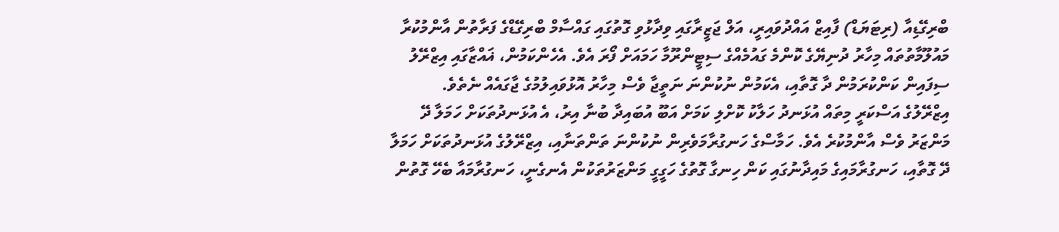ބްރިގޭޑިއާ (ރިޓަޔަޑް) ފާއިޒް އައްދުވައިރީ، އަލް ޖަޒީރާގައި ވިދާޅުވި ގޮތުގައި ގައްސާމް ބްރިގޭޑްގެ ފަރާތުން އާންމުކުރާ މައުލޫމާތުތައް މިހާރު ދުނިޔޭގެ ކޮންމެ ގައުމެއްގެ ސިޓީންރޫމާ ހަމައަށް ފޯރަ އެވެ. އެހެންކަމުން، ޣައްޒާގައި އިޒްރޭލު ސިފައިން ކަންކުރަމުން ދާ ގޮތާއި، އެކަމުން ނުކުންނަ ނަތީޖާ ވެސް މިހާރު އޮޅުވައިލުމުގެ ޖާގައެއް ނެތެވެ.
އިޒްރޭލުގެ އަސްކަރީ މިތައް އުޅަނދު ހަލާކު ކޮށްލި ކަމަށް އަބޫ އުބައިދާ ބުނާ އިރު، އެ އުޅަނދުތަކަށް ހަމަލާ ދޭ މަންޒަރު ވެސް އާންމުކުރެ އެވެ. ހަމާސްގެ ހަނގުރާމަވެރިން ނުކުންނަ ތަންތަނާއި، އިޒްރޭލުގެ އުޅަނދުތަކަށް ހަމަލާ ދޭ ގޮތާއި، ހަނގުރާމައިގެ މައިދާނުގައި ކަން ހިނގާ ގޮތުގެ ހަގީގީ މަންޒަރުތަކުން އެނގެނީ، ހަނގުރާމައާ ބެހޭ ގޮތުން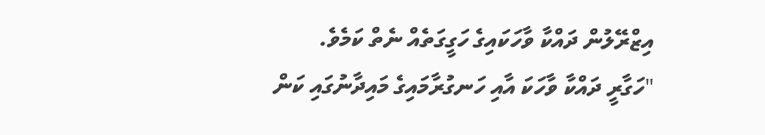އިޒްރޭލުން ދައްކާ ވާހަކައިގެ ހަގީގަތެއް ނެތް ކަމެވެ.
"ހަގާރީ ދައްކާ ވާހަކަ އާއި ހަނގުރާމައިގެ މައިދާނުގައި ކަން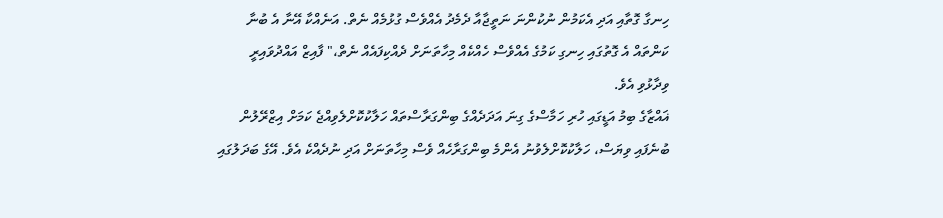ހިނގާ ގޮތާއި އަދި އެކަމުން ނުކުންނަ ނަތީޖާއާ ދެމެދު އެއްވެސް ގުޅުމެއް ނެތް. އަނެއްކާ އޭނާ އެ ބުނާ ކަންތައް އެ ގޮތުގައި ހިނގި ކަމުގެ އެއްވެސް ހެއްކެއް މިހާތަނަށް ދެއްކިފައެއް ނެތް،" ފާއިޒް އައްދުވައިރީ ވިދާޅުވި އެވެ.
ޣައްޒާގެ ބިމު އަޑީގައި ހުރި ހަމާސްގެ ގިނަ އަދަދެއްގެ ބިންގަރާސްތައް ހަލާކުކޮށްލެވިއްޖެ ކަމަށް އިޒްރޭލުން ބުނެފައި ވިޔަސް، ހަލާކުކޮށްލެވުނު އެންމެ ބިންގަރާހެއް ވެސް މިހާތަނަށް އަދި ނުދެއްކެ އެވެ. އޭގެ ބަދަލުގައި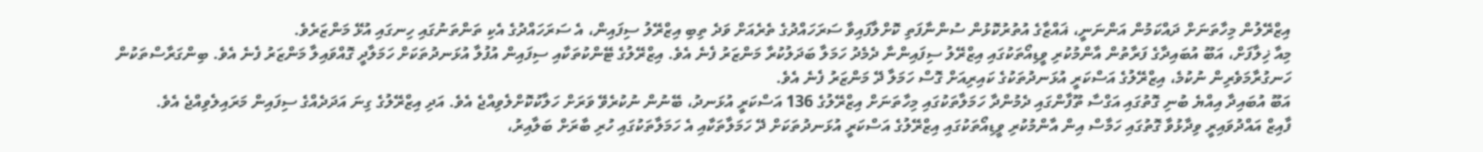އިޒްރޭލުން މިހާތަނަށް ދައްކަމުން އަންނަނީ، ޣައްޒާގެ އުތުރުކޮޅުން ސުންނާފަތި ކޮށްލާފައިވާ ސަރަހައްދުގެ ތެރެއަށް ވަދެ ތިބި އިޒްރޭލު ސިފައިން، އެ ސަރަހައްދުގެ އެކި ތަންތަނުގައި ހިނގައި އުޅޭ މަންޒަރެވެ.
މިއާ ޚިލާފަށް، އަބޫ އުބައިދާގެ ފަރާތުން އާންމުކުރި ވީޑިއޯތަކުގައި އިޒްރޭލު ސިފައިންނާ ދެމެދު ހަމަލާ ބަދަލުކުރާ މަންޒަރު ފެނެ އެވެ. އިޒްރޭލުގެ ޓޭންކުތަކާއި ސިފައިން އުފުލާ އުޅަނދުތަކަށް ހަމަލާދީ ގޮއްވައިލާ މަންޒަރު ފެނެ އެވެ. ބިންގަރާސްތަކުން ހަނގުރާމަވެރިން ނުކުމެ، އިޒްރޭލުގެ އަސްކަރީ އުޅަނދުތަކުގެ ކައިރިއަށް ގޮސް ހަމަލާ ދޭ މަންޒަރު ފެނެ އެވެ.
އަބޫ އުބައިދާ އިއްޔެ ބުނި ގޮތުގައި އަގްސާ ތޫފާންގައި ދެމުންދާ ހަމަލާތަކުގައި މިހާތަނަށް އިޒްރޭލުގެ 136 އަސްކަރީ އުޅަނދު، ބޭނުން ނުކުރެވޭ ވަރަށް ހަލާކުކޮށްލެވިއްޖެ އެވެ. އަދި އިޒްރޭލުގެ ގިނަ އަދަދެއްގެ ސިފައިން މަރައިލެވިއްޖެ އެވެ.
ފާއިޒް އައްދުވައިރީ ވިދާޅުވާ ގޮތުގައި ހަމާސް އިން އާންމުކުރި ވީޑިއޯތަކުގައި އިޒްރޭލުގެ އަސްކަރީ އުޅަނދުތަކަށް ދޭ ހަމަލާތަކާއި އެ ހަމަލާތަކުގައި ހުރި ބާރަށް ބަލާއިރު،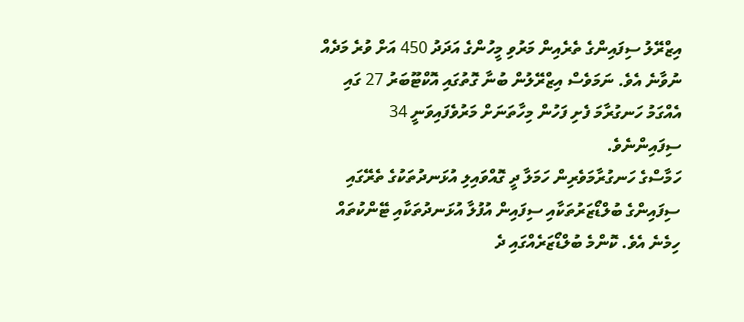އިޒްރޭލު ސިފައިންގެ ތެރެއިން މަރުވި މީހުންގެ އަދަދު 450 އަށް ވުރެ މަދެއް ނުވާނެ އެވެ. ނަމަވެސް އިޒްރޭލުން ބުނާ ގޮތުގައި އޮކްޓޫބަރު 27 ގައި އެއްގަމު ހަނގުރާމަ ފެށި ފަހުން މިހާތަނަށް މަރުވެފައިވަނީ 34 ސިފައިންނެވެ.
ހަމާސްގެ ހަނގުރާމަވެރިން ހަމަލާ ދީ ގޮއްވައިލި އުޅަނދުތަކުގެ ތެރޭގައި ސިފައިންގެ ބުލްޑޯޒަރުތަކާއި ސިފައިން އުފުލާ އުޅަނދުތަކާއި ޓޭންކުތައް ހިމެނެ އެވެ. ކޮންމެ ބުލްޑޯޒަރެއްގައި ދެ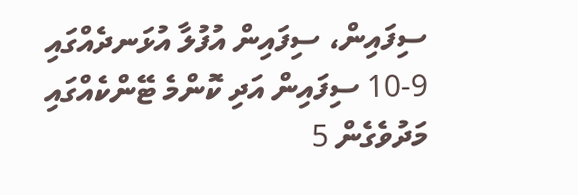ސިފައިން، ސިފައިން އުފުލާ އުޅަނދެއްގައި 9-10 ސިފައިން އަދި ކޮންމެ ޓޭންކެއްގައި މަދުވެގެން 5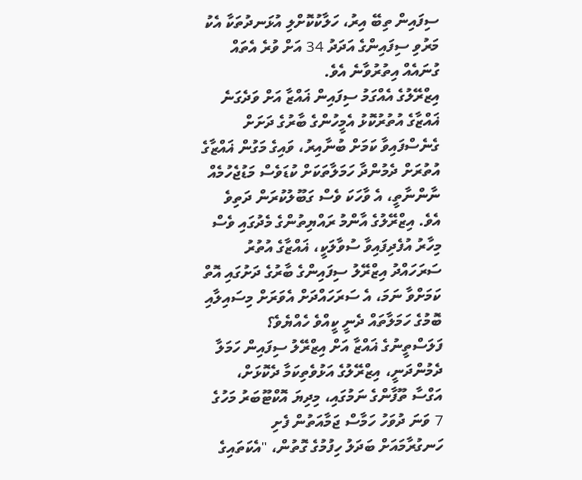ސިފައިން ތިބޭ އިރު، ހަލާކުކޮށްލި އުޅަނދުތަކާ އެކު މަރުވި ސިފައިންގެ އަދަދު 34 އަށް ވުރެ އެތައް ގުނައެއް އިތުރުވާނެ އެވެ.
އިޒްރޭލުގެ އެއްގަމު ސިފައިން ޣައްޒާ އަށް ވަދެގަނެ ޣައްޒާގެ އުތުރުކޮޅު އެމީހުންގެ ބާރުގެ ދަށަށް ގެނެސްފައިވާ ކަމަށް ބުނާއިރު، ވައިގެ މަގުން ޣައްޒާގެ އުތުރަށް ދެމުންދާ ހަމަލާތަކަށް ކުޑަވެސް މަޑުޖެހުމެއް ނާންނާތީ، އެ ވާހަކަ ވެސް ގަބޫލުކުރަން ދަތިވެ އެވެ. އިޒްރޭލުގެ އާންމު ރައްޔިތުންގެ މެދުގައި ވެސް މިހާރު އުފެދިފައިވާ ސުވާލަކީ، ޣައްޒާގެ އުތުރު ސަރަހައްދު އިޒްރޭލު ސިފައިންގެ ބާރުގެ ދަށުގައި އޮތް ކަމަށްވާ ނަމަ، އެ ސަރަހައްދަށް އެވަރަށް މިސައިލާއި ބޮމުގެ ހަމަލާތައް ދެނީ ކީއްވެ ހެއްޔެވެ؟
ފަލަސްތީނުގެ ޣައްޒާ އަށް އިޒްރޭލު ސިފައިން ހަމަލާ ދެމުންދަނީ، އިޒްރޭލުގެ އަޅުވެތިކަމާ ދެކޮޅަށް، އަގްސާ ތޫފާންގެ ނަމުގައި، މިދިޔަ އޮކްޓޫބަރު މަހުގެ 7 ވަނަ ދުވަހު ހަމާސް ޖަމާއަތުން ފެށި ހަނގުރާމައަށް ބަދަލު ހިފުމުގެ ގޮތުން، "އެކަތައިގެ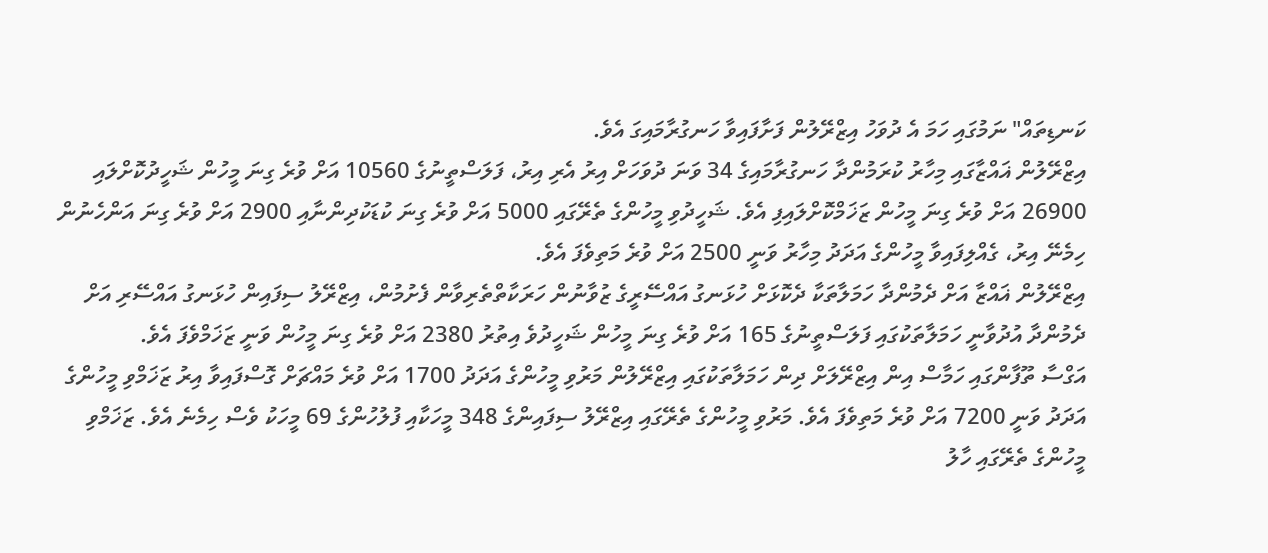ކަނޑިތައް" ނަމުގައި ހަމަ އެ ދުވަހު އިޒްރޭލުން ފަށާފައިވާ ހަނގުރާމައިގަ އެވެ.
އިޒްރޭލުން ޣައްޒާގައި މިހާރު ކުރަމުންދާ ހަނގުރާމައިގެ 34 ވަނަ ދުވަހަށް އިރު އެރި އިރު، ފަލަސްތީނުގެ 10560 އަށް ވުރެ ގިނަ މީހުން ޝަހީދުކޮށްލައި 26900 އަށް ވުރެ ގިނަ މީހުން ޒަޚަމްކޮށްލައިފި އެވެ. ޝަހީދުވި މީހުންގެ ތެރޭގައި 5000 އަށް ވުރެ ގިނަ ކުޑަކުދިންނާއި 2900 އަށް ވުރެ ގިނަ އަންހެނުން ހިމެނޭ އިރު، ގެއްލިފައިވާ މީހުންގެ އަދަދު މިހާރު ވަނީ 2500 އަށް ވުރެ މަތިވެފަ އެވެ.
އިޒްރޭލުން ޣައްޒާ އަށް ދެމުންދާ ހަމަލާތަކާ ދެކޮޅަށް ހުޅަނގު އައްސޭރީގެ ޒުވާނުން ހަރަކާތްތެރިވާން ފެށުމުން، އިޒްރޭލު ސިފައިން ހުޅަނގު އައްސޭރި އަށް ދެމުންދާ އުދުވާނީ ހަމަލާތަކުގައި ފަލަސްތީނުގެ 165 އަށް ވުރެ ގިނަ މީހުން ޝަހީދުވެ އިތުރު 2380 އަށް ވުރެ ގިނަ މީހުން ވަނީ ޒަޚަމްވެފަ އެވެ.
އަގްސާ ތޫފާންގައި ހަމާސް އިން އިޒްރޭލަށް ދިން ހަމަލާތަކުގައި އިޒްރޭލުން މަރުވި މީހުންގެ އަދަދު 1700 އަށް ވުރެ މައްޗަށް ގޮސްފައިވާ އިރު ޒަޚަމްވި މީހުންގެ އަދަދު ވަނީ 7200 އަށް ވުރެ މަތިވެފަ އެވެ. މަރުވި މީހުންގެ ތެރޭގައި އިޒްރޭލު ސިފައިންގެ 348 މީހަކާއި ފުލުހުންގެ 69 މީހަކު ވެސް ހިމެނެ އެވެ. ޒަޚަމްވި މީހުންގެ ތެރޭގައި ހާލު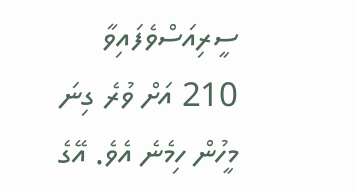ސީރިއަސްވެފައިވާ 210 އަށް ވުރެ ގިނަ މީހުން ހިމެނެ އެވެ. އޭގެ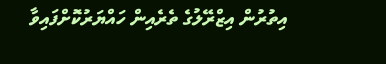އިތުރުން އިޒްރޭލުގެ ތެރެއިން ހައްޔަރުކޮށްފައިވާ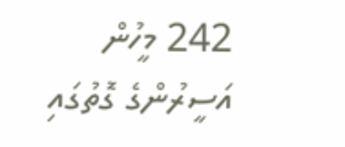242 މީހުން އަސީރުންގެ ގޮތުގައި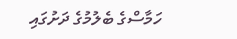ހަމާސްގެ ބެލުމުގެ ދަށުގައި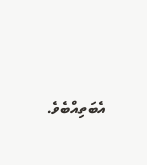އެބަތިއްބެވެ.